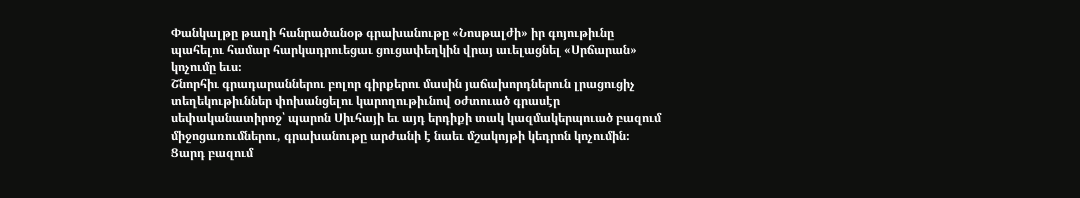Փանկալթը թաղի հանրածանօթ գրախանութը «Նոսթալժի» իր գոյութիւնը պահելու համար հարկադրուեցաւ ցուցափեղկին վրայ աւելացնել «Սրճարան» կոչումը եւս։
Շնորհիւ գրադարաններու բոլոր գիրքերու մասին յաճախորդներուն լրացուցիչ տեղեկութիւններ փոխանցելու կարողութիւնով օժտուած գրասէր սեփականատիրոջ՝ պարոն Սիւհայի եւ այդ երդիքի տակ կազմակերպուած բազում միջոցառումներու, գրախանութը արժանի է նաեւ մշակոյթի կեդրոն կոչումին։
Ցարդ բազում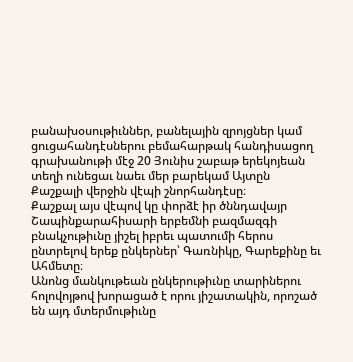բանախօսութիւններ, բանելային զրոյցներ կամ ցուցահանդէսներու բեմահարթակ հանդիսացող գրախանութի մէջ 20 Յունիս շաբաթ երեկոյեան տեղի ունեցաւ նաեւ մեր բարեկամ Այտըն Քաշքալի վերջին վէպի շնորհանդէսը։
Քաշքալ այս վէպով կը փորձէ իր ծննդավայր Շապինքարահիսարի երբեմնի բազմազգի բնակչութիւնը յիշել իբրեւ պատումի հերոս ընտրելով երեք ընկերներ՝ Գառնիկը, Գարեքինը եւ Ահմետը։
Անոնց մանկութեան ընկերութիւնը տարիներու հոլովոյթով խորացած է որու յիշատակին, որոշած են այդ մտերմութիւնը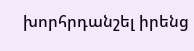խորհրդանշել իրենց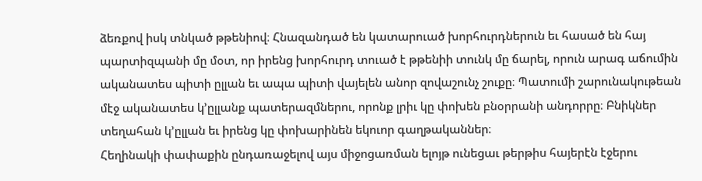ձեռքով իսկ տնկած թթենիով։ Հնազանդած են կատարուած խորհուրդներուն եւ հասած են հայ պարտիզպանի մը մօտ, որ իրենց խորհուրդ տուած է թթենիի տունկ մը ճարել, որուն արագ աճումին ականատես պիտի ըլլան եւ ապա պիտի վայելեն անոր զովաշունչ շուքը։ Պատումի շարունակութեան մէջ ականատես կ՚ըլլանք պատերազմներու, որոնք լրիւ կը փոխեն բնօրրանի անդորրը։ Բնիկներ տեղահան կ՚ըլլան եւ իրենց կը փոխարինեն եկուոր գաղթականներ։
Հեղինակի փափաքին ընդառաջելով այս միջոցառման ելոյթ ունեցաւ թերթիս հայերէն էջերու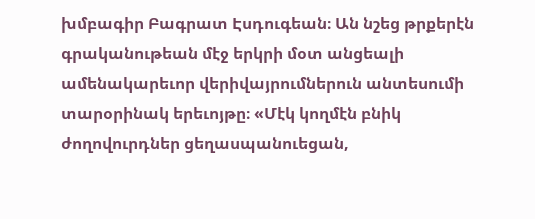խմբագիր Բագրատ Էսդուգեան։ Ան նշեց թրքերէն գրականութեան մէջ երկրի մօտ անցեալի ամենակարեւոր վերիվայրումներուն անտեսումի տարօրինակ երեւոյթը։ «Մէկ կողմէն բնիկ ժողովուրդներ ցեղասպանուեցան,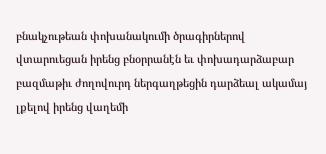բնակչութեան փոխանակումի ծրագիրներով վտարուեցան իրենց բնօրրանէն եւ փոխադարձաբար բազմաթիւ ժողովուրդ ներգաղթեցին դարձեալ ակամայ լքելով իրենց վաղեմի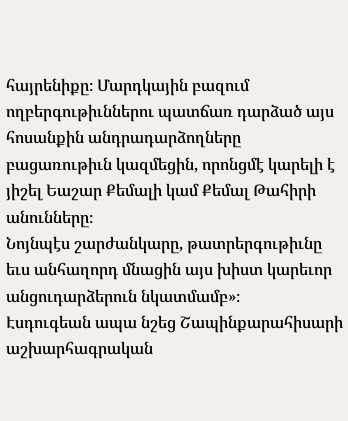հայրենիքը։ Մարդկային բազում ողբերգութիւններու պատճառ դարձած այս հոսանքին անդրադարձողները բացառութիւն կազմեցին, որոնցմէ կարելի է յիշել Եաշար Քեմալի կամ Քեմալ Թահիրի անունները։
Նոյնպէս շարժանկարը, թատրերգութիւնը եւս անհաղորդ մնացին այս խիստ կարեւոր անցուդարձերուն նկատմամբ»։
Էսդուգեան ապա նշեց Շապինքարահիսարի աշխարհագրական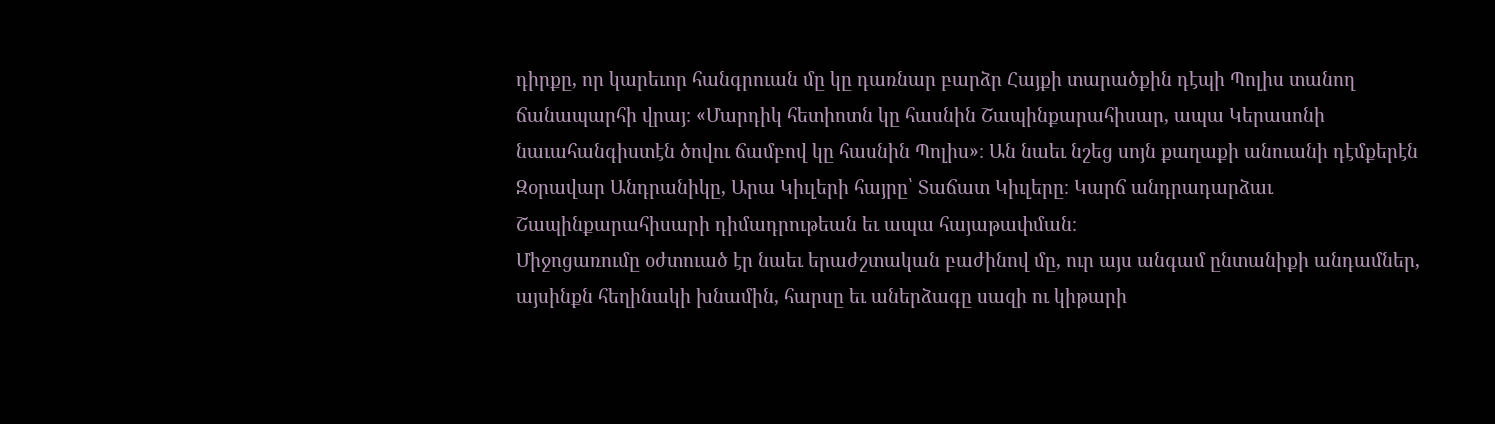դիրքը, որ կարեւոր հանգրուան մը կը դառնար բարձր Հայքի տարածքին դէպի Պոլիս տանող ճանապարհի վրայ։ «Մարդիկ հետիոտն կը հասնին Շապինքարահիսար, ապա Կերասոնի նաւահանգիստէն ծովու ճամբով կը հասնին Պոլիս»։ Ան նաեւ նշեց սոյն քաղաքի անուանի դէմքերէն Զօրավար Անդրանիկը, Արա Կիւլերի հայրը՝ Տաճատ Կիւլերը։ Կարճ անդրադարձաւ Շապինքարահիսարի դիմադրութեան եւ ապա հայաթափման։
Միջոցառումը օժտուած էր նաեւ երաժշտական բաժինով մը, ուր այս անգամ ընտանիքի անդամներ, այսինքն հեղինակի խնամին, հարսը եւ աներձագը սազի ու կիթարի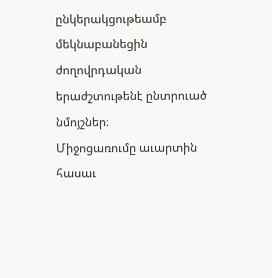ընկերակցութեամբ մեկնաբանեցին ժողովրդական երաժշտութենէ ընտրուած նմոյշներ։
Միջոցառումը աւարտին հասաւ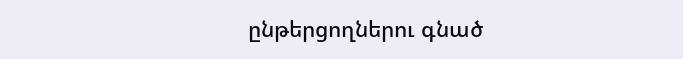ընթերցողներու գնած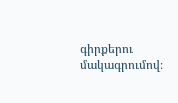գիրքերու մակագրումով։